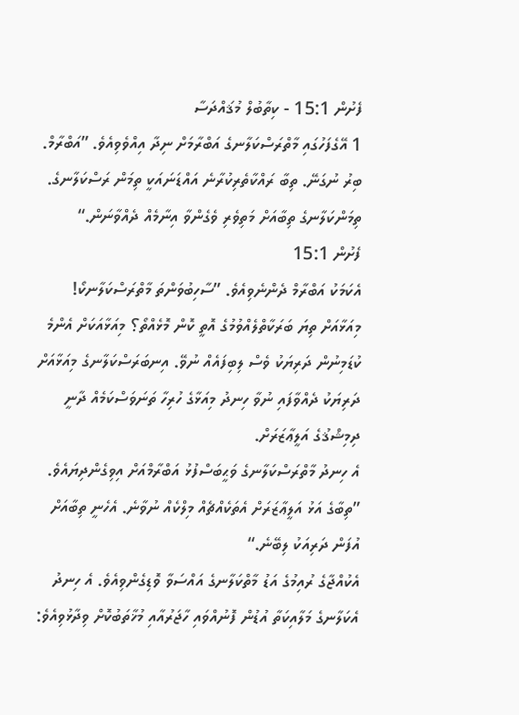ފެށުން 15:1 - ކިތާބުލް މުޤައްދަސާ
1 އޭގެފަހުގައި މާތްރަސްކަލާނގެ އަބްރާމަށް ނިދާ އިއްވެވިއެވެ. ”އަބްރާމް. ބިރު ނުގަނޭ. ތިބާ ރައްކާތެރިކުރާނެ އައްޑަނައަކީ ތިމަން ރަސްކަލާނގެ. ތިމަންކަލާނގެ ތިބާއަށް މަތިވެރި ވެގެންވާ އިނާމެއް ދެއްވާނަން.“
ފެށުން 15:1
އެކަމަކު އަބްރާމް ދެންނެވިއެވެ. ”ސާހިބުވަންތަ މާތްރަސްކަލާނކޯ! މިއަޅާއަށް ތިޔަ ބަރަކާތްލެއްވުމުގެ އޮތީ ކޮން މޮޅެއްތޯ؟ މިއަޅާއަކަށް އެންމެ ކުޑަމިނުން ދަރިޔަކު ވެސް ލިބިފައެއް ނުވޭ. އިނބަރަސްކަލާނގެ މިއަޅާއަށް ދަރިޔަކު ދެއްވާފައި ނުވާ ހިނދު މިއަޅާގެ ހުރިހާ ތަނަވަސްކަމެއް ދާނީ ދިމިޝްޤުގެ އަލީޢާޒަރަށް.
އެ ހިނދު މާތްރަސްކަލާނގެ ވަޙީބަސްފުޅު އަބްރާމްއަށް އިވިގެންދިޔައެވެ. ”ތިބާގެ އަޅު އަލީޢާޒަރަށް އެތަކެއްޗެއް މިލްކެއް ނުވާނެ. އެހެނީ ތިބާއަށް އުފަން ދަރިއަކު ލިބޭނެ.“
އެކުއްޖާގެ ރުއިމުގެ އަޑު މާތްކަލާނގެ އައްސަވާ ވޮޑިގެންވިއެވެ. އެ ހިނދު އެކަލާނގެ މަލާއިކަތާ އުޑުން ފޮނުއްވައި ހާޖަރުއާއި މުޚާތަބުކޮށް ވިދާޅުވިއެވެ: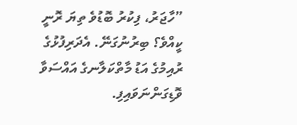”ހާޖަރު، ފިކުރު ބޮޑުވެ ތިޔަ ރޮނީ ކީއްވެ؟ ބިރުނުގަނޭ. އެދަރިފުޅުގެ ރުއިމުގެ އަޑު މާތްކަލާނގެ އައްސަވާ ވޮޑިގަންނަވައިފި.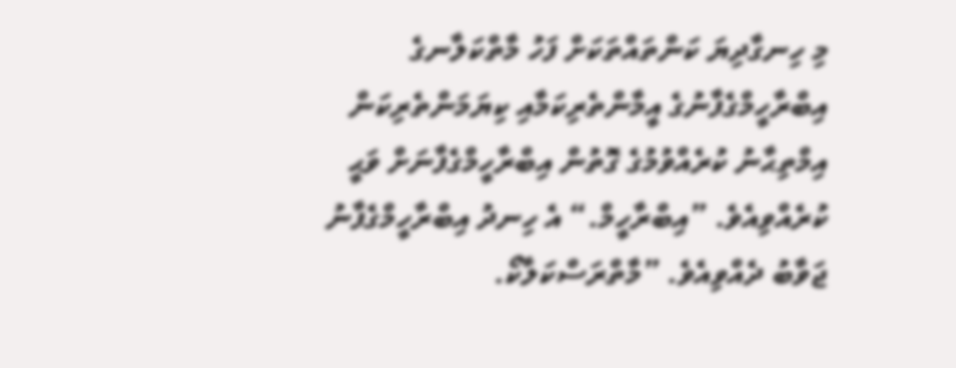މި ހިނގާދިޔަ ކަންތައްތަކަށް ފަހު މާތްކަލާނގެ އިބްރާހީމްގެފާނުގެ އީމާންތެރިކަމާއި ކިޔަމަންތެރިކަން އިމްތިޙާނު ކުރެއްވުމުގެ ގޮތުން އިބްރާހީމްގެފާނަށް ވަޙީ ކުރެއްވިއެވެ. ”އިބްރާހީމް.“ އެ ހިނދު އިބްރާހީމްގެފާނު ޖަވާބު ދެއްވިއެވެ. ”މާތްރަސްކަލާކޯ.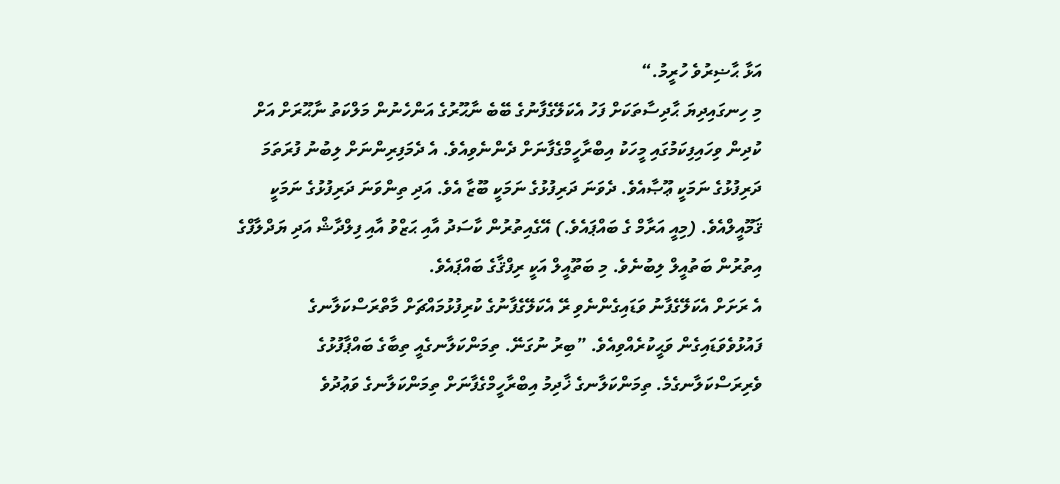އަޅާ ޙާޟިރުވެ ހުރީމު.“
މި ހިނގައިދިޔަ ޙާދިސާތަކަށް ފަހު އެކަލޭގެފާނުގެ ބޭބެ ނާޙޫރުގެ އަންހެނުން މަލްކަތު ނާޙޫރަށް އަށް ކުދިން ވިހައިފިކަމުގައި މީހަކު އިބްރާހީމްގެފާނަށް ދެންނެވިއެވެ. އެ ދެމަފިރިންނަށް ލިބުނު ފުރަތަމަ ދަރިފުޅުގެ ނަމަކީ ޢޫޞާއެވެ. ދެވަނަ ދަރިފުޅުގެ ނަމަކީ ބޫޒާ އެވެ. އަދި ތިންވަނަ ދަރިފުޅުގެ ނަމަކީ ޤަމޫއީލްއެވެ. (މިއީ އަރާމް ގެ ބައްޕައެވެ.) އޭގެއިތުރުން ކާސަދު އާއި ޙަޒްވު އާއި ފިލްދާޝް އަދި ޔަދްލާފްގެ އިތުރުން ބަތުއީލް ލިބުނެވެ. މި ބަތޫއީލް އަކީ ރިފްޤާގެ ބައްޕައެވެ.
އެ ރަށަށް އެކަލޭގެފާނު ވަޑައިގެންނެވި ރޭ އެކަލޭގެފާނުގެ ކުރިފުޅުމައްޗަށް މާތްރަސްކަލާނގެ ފައުޅުވެވަޑައިގެން ވަޙީކުރެއްވިއެވެ. ”ބިރު ނުގަނޭ. ތިމަންކަލާނގެއީ ތިބާގެ ބައްޕާފުޅުގެ ވެރިރަސްކަލާނގެމެ. ތިމަންކަލާނގެ ޚާދިމު އިބްރާހީމްގެފާނަށް ތިމަންކަލާނގެ ވަޢުދުވެ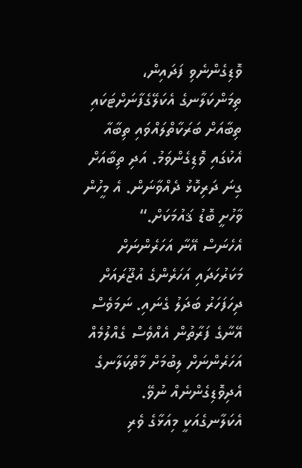ވޮޑިގެންނެވި ފަދައިން، ތިމަންކަލާނގެ އެކަލޭގެފާނަށްޓަކައި ތިބާއަށް ބަރަކާތްލައްވައި ތިބާއާ އެކުގައި ވޮޑިގެންވަމު. އަދި ތިބާއަށް ގިނަ ދަރިކޮޅު ދެއްވާނަން. އެ މީހުން ވާހުށީ ބޮޑު ޤައުމަކަށް.“
އެހެނަސް އޭނާ އަހަރެންނަށް މަކަރުހަދައި އަހަރެންގެ އުޖޫރައަށް ދިހަފަހަރު ބަދަލު ގެނައި. ނަމަވެސް އޭނާގެ ފަރާތުން އެއްވެސް ގެއްލުމެއް އަހަރެންނަށް ލިބުމަށް މާތްކަލާނގެ އެދިވޮޑިގެންނެއް ނުވޭ.
އެކަލާނގެއަކީ މިއަޅާގެ ވެރި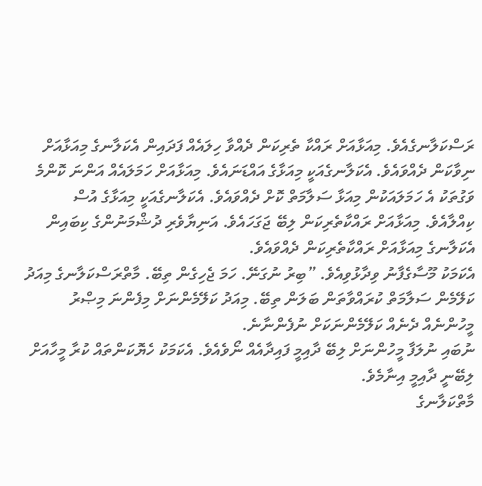ރަސްކަލާނގެއެވެ. މިއަޅާއަށް ރައްކާ ތެރިކަން ދެއްވާ ހިލައެއް ފަދައިން އެކަލާނގެ މިއަޅާއަށް ނިވާކަން ދެއްވައެވެ. އެކަލާނގެއަކީ މިއަޅާގެ އައްޑަނައެވެ. މިއަޅާއަށް ހަމަލައެއް އަންނަ ކޮންމެ ވަގުތަކު އެ ހަމަލައަކުން މިއަޅާ ސަލާމަތް ކޮށް ދެއްވައެވެ. އެކަލާނގެއަކީ މިއަޅާގެ އުސް ކިއްލާއެވެ. މިއަޅާއަށް ރައްކާތެރިކަން ލިބޭ ޖަގަހައެވެ. އަނިޔާވެރި ދުޝްމަނުންގެ ކިބައިން އެކަލާނގެ މިއަޅާއަށް ރައްކާތެރިކަން ދެއްވައެވެ.
އެކަމަކު މޫސާގެފާނު ވިދާޅުވިއެވެ. ”ބިރު ނުގަނޭ. ހަމަ ޖެހިގެން ތިބޭ. މާތްރަސްކަލާނގެ މިއަދު ކަލޭމެން ސަލާމަތް ކުރައްވާތަން ބަލަން ތިބޭ. މިއަދު ކަލޭމެންނަށް މިފެންނަ މިޞްރު މީހުންނެއް ދެނެއް ކަލޭމެންނަކަށް ނުފެންނާނެ.
ނުބައި ނުލަފާ މީހުންނަށް ލިބޭ ދާއިމީ ފައިދާއެއް ނޯވެއެވެ. އެކަމަކު ހެޔޮކަންތައް ކުރާ މީހާއަށް ލިބޭނީ ދާއިމީ އިނާމެވެ.
މާތްކަލާނގެ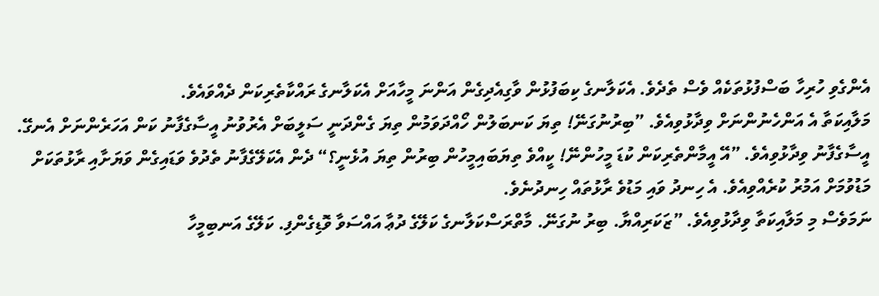އެންގެވި ހުރިހާ ބަސްފުޅުތަކެއް ވެސް ތެދެވެ. އެކަލާނގެ ކިބަފުޅުން ވާގިއެދިގެން އަންނަ މީހާއަށް އެކަލާނގެ ރައްކާތެރިކަން ދެއްވައެވެ.
މަލާއިކަތާ އެ އަންހެނުންނަށް ވިދާޅުވިއެވެ. ”ބިރުނުގަނޭ! ތިޔަ ކަނބަލުން ހޯއްދަވަމުން ތިޔަ ގެންދަނީ ސަލީބަށް އެރުވުނު އީސާގެފާނު ކަން އަހަރެންނަށް އެނގޭ.
އީސާގެފާނު ވިދާޅުވިއެވެ. ”އޭ އީމާންތެރިކަން ކުޑަ މީހުންނޭ! ކީއްވެ ތިޔަބައިމީހުން ބިރުން ތިޔަ އުޅެނީ؟“ ދެން އެކަލޭގެފާނު ތެދުވެ ވަޑައިގެން ވަޔަށާއި ރާޅުތަކަށް މަޑުވުމަށް އަމުރު ކުރެއްވިއެވެ. އެ ހިނދު ވައި މަޑުވެ ރާޅުތައް ހިނދުނެވެ.
ނަމަވެސް މި މަލާއިކަތާ ވިދާޅުވިއެވެ. ”ޒަކަރިއްޔާ. ބިރު ނުގަނޭ. މާތްރަސްކަލާނގެ ކަލޭގެ ދުޢާ އައްސަވާ ވޮޑިގެންފި. ކަލޭގެ އަނބިމީހާ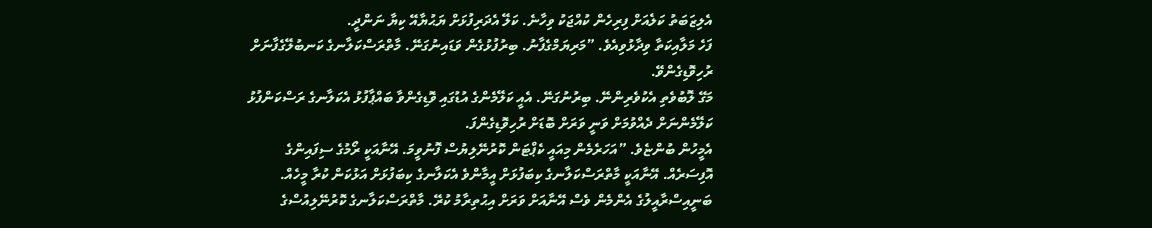އެލިޒަބަތު ކަލެއަށް ފިރިހެން ކުއްޖަކު ވިހާނެ. ކަލޭ އެދަރިފުޅަށް ޔަޙުޔާއޭ ކިޔާ ނަންދީ.
ފަހެ މަލާއިކަތާ ވިދާޅުވިއެވެ. ”މަރިޔަމްގެފާނު. ބިރުފުޅުގެން ވަޑައިނުގަނޭ. މާތްރަސްކަލާނގެ ކަނބުލޭގެފާނަށް ރުހިވޮޑިގެންވޭ.
މަގޭ ލޮބުވެތި އެކުވެރިންނޭ. ބިރުނުގަނޭ. އެއީ ކަލޭމެންގެ އުޑުގައި ވޮޑިގެންވާ ބައްޕާފުޅު އެކަލާނގެ ރަސްކަންފުޅު ކަލޭމެންނަށް ދެއްވުމަށް ވަނީ ވަރަށް ބޮޑަށް ރުހިވޮޑިގެންފަ.
އެމީހުން ބުންޏެވެ. ”އަހަރެމެން މިއައީ ކެޕްޓަން ކޮރުނޭލިޔުސް ފޮނުވީމަ. އޭނާއަކީ ރޯމުގެ ސިފައިންގެ އޮފިސަރެއް. އޭނާއަކީ މާތްރަސްކަލާނގެ ކިބަފުޅަށް އީމާންވެ އެކަލާނގެ ކިބަފުޅަށް އަޅުކަން ކުރާ މީހެއް. ބަނީއިސްރާއީލުގެ އެންމެން ވެސް އޭނާއަށް ވަރަށް އިޙުތިރާމު ކުރޭ. މާތްރަސްކަލާނގެ ކޮރުނޭލިއުސްގެ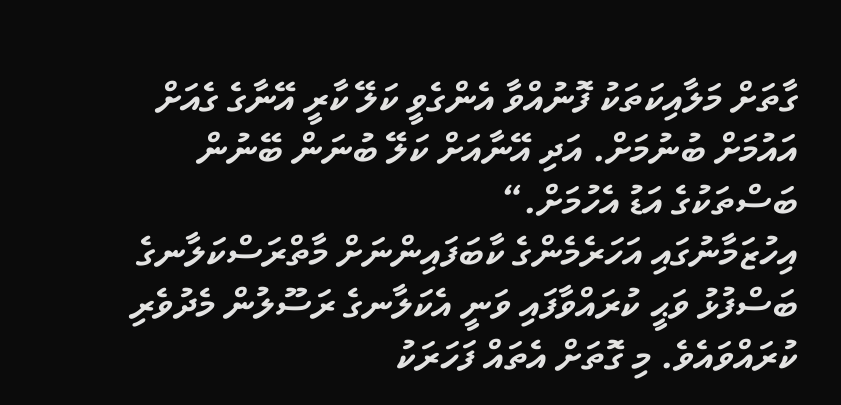ގާތަށް މަލާއިކަތަކު ފޮނުއްވާ އެންގެވީ ކަލޭ ކާރީ އޭނާގެ ގެއަށް އައުމަށް ބުނުމަށް. އަދި އޭނާއަށް ކަލޭ ބުނަން ބޭނުން ބަސްތަކުގެ އަޑު އެހުމަށް.“
އިހުޒަމާނުގައި އަހަރެމެންގެ ކާބަފައިންނަށް މާތްރަސްކަލާނގެ ބަސްފުޅު ވަޙީ ކުރައްވާފައި ވަނީ އެކަލާނގެ ރަސޫލުން މެދުވެރި ކުރައްވައެވެ. މި ގޮތަށް އެތައް ފަހަރަކު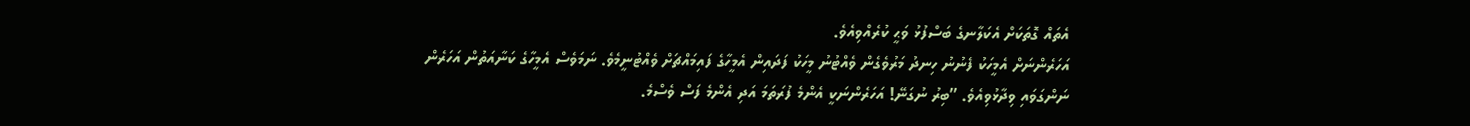އެތައް ގޮތަކަށް އެކަލާނގެ ބަސްފުޅު ވަޙީ ކުރެއްވިއެވެ.
އަހަރެންނަށް އެމީހަކު ފެނުނު ހިނދު މަރުވެގެން ވެއްޓުނު މީހަކު ފަދައިން އެމީހާގެ ފައިމައްޗަށް ވެއްޓުނީމެވެ. ނަމަވެސް އެމީހާގެ ކަނާއަތުން އަހަރެން ނަންގަވައި ވިދާޅުވިއެވެ. ”ބިރު ނުގަނޭ! އަހަރެންނަކީ އެންމެ ފުރަތަމަ އަދި އެންމެ ފަސް ވެސްމެ.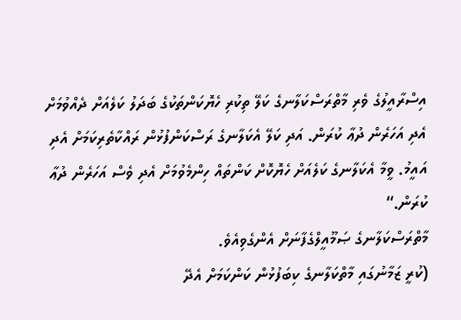އިސްރާއީލުގެ ވެރި މާތްރަސްކަލާނގެ ކަލޭ ތިކުރި ހެޔޮކަންތަކުގެ ބަދަލު ކަލެއަށް ދެއްވުމަށް އެދި އަހަރެން ދުޢާ ކުރަން. އަދި ކަލޭ އެކަލާނގެ ރަސްކަންފުޅުން ރައްކާތެރިކަމަށް އެދި އައީމު. ވީމާ އެކަލާނގެ ކަލެއަށް ހެޔޮކޮށް ކަންތައް ހިންމެވުމަށް އެދި ވެސް އަހަރެން ދުޢާ ކުރަން.“
މާތްރަސްކަލާނގެ ޞަމޫއީލްގެފާނަށް އެންގެވިއެވެ.
(ކުރީ ޒަމާނުގައި މާތްކަލާނގެ ކިބަފުޅުން ކަންކަމަށް އެދޭ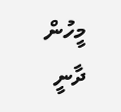މީހުން ދާނީ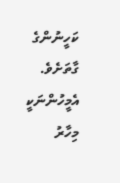ކަހީނުންގެ ގާތަށެވެ. އެމީހުންނަކީ މިހާރު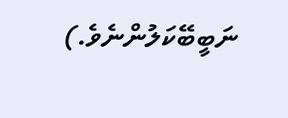ނަބީބޭކަލުންނެވެ.)